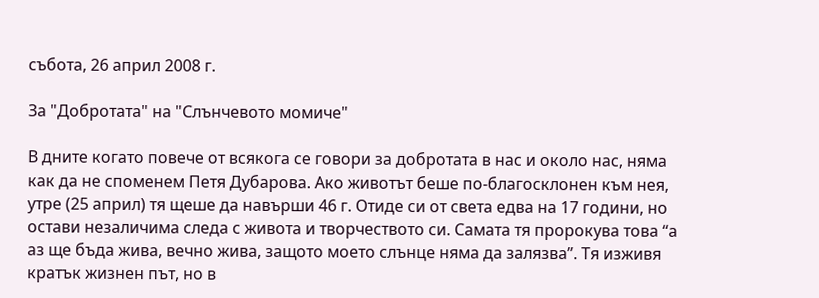събота, 26 април 2008 г.

За "Добротата" на "Слънчевото момиче"

В дните когато повече от всякога се говори за добротата в нас и около нас, няма как да не споменем Петя Дубарова. Ако животът беше по-благосклонен към нея, утре (25 април) тя щеше да навърши 46 г. Отиде си от света едва на 17 години, но остави незаличима следа с живота и творчеството си. Самата тя пророкува това “а аз ще бъда жива, вечно жива, защото моето слънце няма да залязва”. Тя изживя кратък жизнен път, но в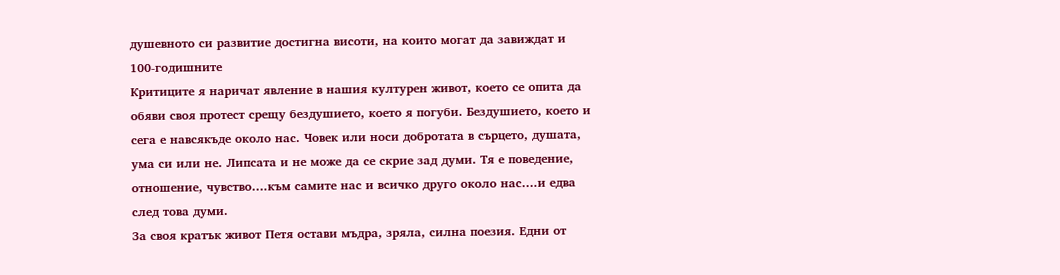душевното си развитие достигна висоти, на които могат да завиждат и 100-годишните
Критиците я наричат явление в нашия културен живот, което се опита да обяви своя протест срещу бездушието, което я погуби. Бездушието, което и сега е навсякъде около нас. Човек или носи добротата в сърцето, душата, ума си или не. Липсата и не може да се скрие зад думи. Тя е поведение, отношение, чувство….към самите нас и всичко друго около нас….и едва след това думи.
За своя кратък живот Петя остави мъдра, зряла, силна поезия. Едни от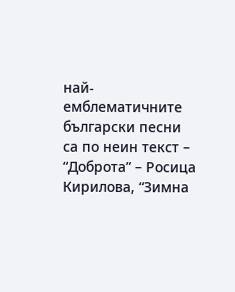най-емблематичните български песни са по неин текст – “Доброта” – Росица Кирилова, “Зимна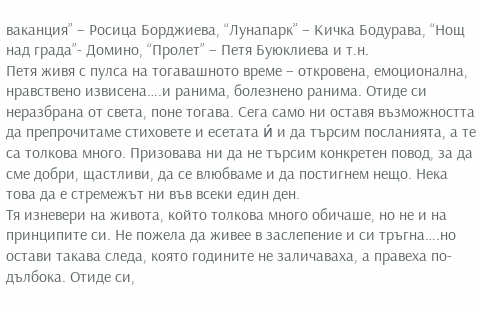ваканция” – Росица Борджиева, “Лунапарк” – Кичка Бодурава, “Нощ над града”- Домино, “Пролет” – Петя Буюклиева и т.н.
Петя живя с пулса на тогавашното време – откровена, емоционална, нравствено извисена….и ранима, болезнено ранима. Отиде си неразбрана от света, поне тогава. Сега само ни оставя възможността да препрочитаме стиховете и есетата и́ и да търсим посланията, а те са толкова много. Призовава ни да не търсим конкретен повод, за да сме добри, щастливи, да се влюбваме и да постигнем нещо. Нека това да е стремежът ни във всеки един ден.
Тя изневери на живота, който толкова много обичаше, но не и на принципите си. Не пожела да живее в заслепение и си тръгна….но остави такава следа, която годините не заличаваха, а правеха по-дълбока. Отиде си,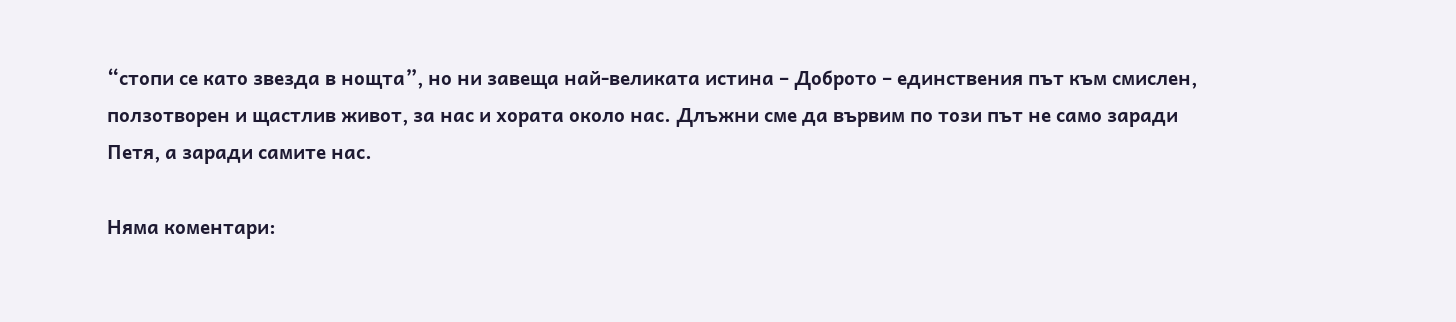“стопи се като звезда в нощта”, но ни завеща най-великата истина – Доброто – единствения път към смислен, ползотворен и щастлив живот, за нас и хората около нас. Длъжни сме да вървим по този път не само заради Петя, а заради самите нас.

Няма коментари: